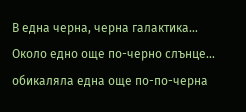В една черна, черна галактика...
Около едно още по-черно слънце...
обикаляла една още по-по-черна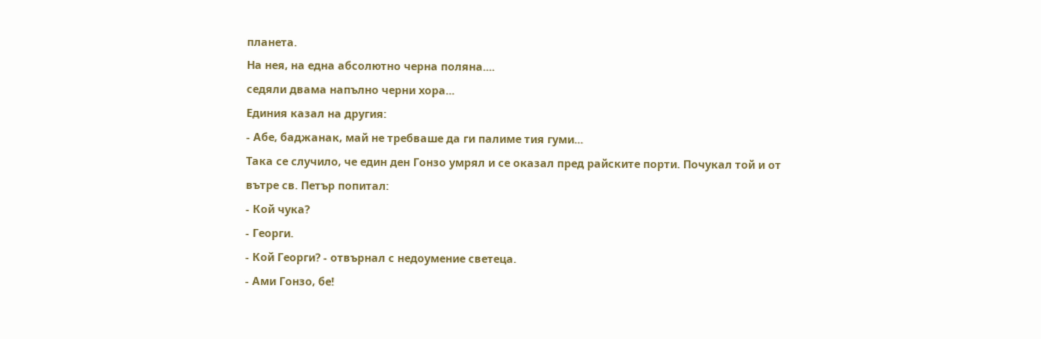планета.
На нея, на една абсолютно черна поляна....
седяли двама напълно черни хора...
Единия казал на другия:
- Абе, баджанак, май не требваше да ги палиме тия гуми...
Така се случило, че един ден Гонзо умрял и се оказал пред райските порти. Почукал той и от вътре св. Петър попитал:
- Кой чука?
- Георги.
- Кой Георги? - отвърнал с недоумение светеца.
- Ами Гонзо, бе!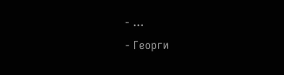- …
- Георги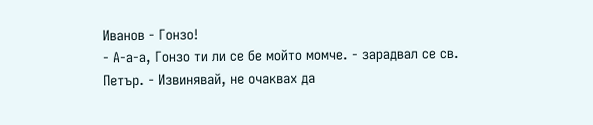Иванов - Гонзо!
- А-а-а, Гонзо ти ли се бе мойто момче. - зарадвал се св. Петър. - Извинявай, не очаквах да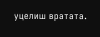уцелиш вратата.